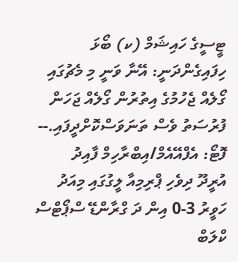ޓީސީގެ ހައިޝަމް (ކ) ބޯޅަ ހިފައިގެންދަނީ: އޭނާ ވަނީ މި މެޗުގައި ގޯލެއް ޖެހުމުގެ އިތުރުން ގޯލެއް ޖަހަން ފުރުސަތު ވެސް ތަނަވަސްކޮށްދީފައި.-- ފޮޓޯ: އެފްއޭއެމް/އިބްރާހިމް ފާއިދު
އުރީދޫ ދިވެހި ޕްރިމިއާ ލީގުގައި މިއަދު ހަވީރު 3-0 އިން ދަ ގްރާންޑޭ ސްޕޯޓްސް ކްލަބް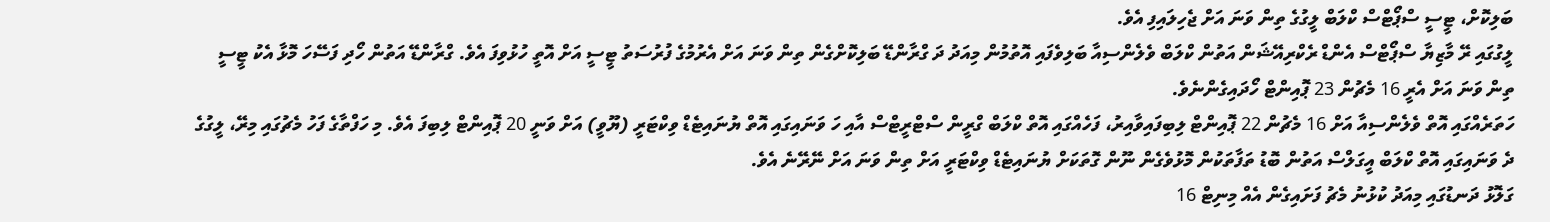ބަލިކޮށް، ޓީސީ ސްޕޯޓްސް ކްލަބް ލީގުގެ ތިން ވަނަ އަށް ޖެހިލައިފި އެވެ.
ލީގުގައި ރޭ މާޒިޔާ ސްޕޯޓްސް އެންޑް ރެކްރިއޭޝަން އަތުން ކްލަބް ވެލެންސިއާ ބަލިވެފައި އޮތުމުން މިއަދު ދަ ގްރާންޑޭ ބަލިކޮށްގެން ތިން ވަނަ އަށް އެރުމުގެ ފުރުސަތު ޓީސީ އަށް އޮތީ ހުޅުވިފަ އެވެ. ގްރާންޑޭ އަތުން ހޯދި ފަސޭހަ މޮޅާ އެކު ޓީސީ ތިން ވަނަ އަށް އެރީ 16 މެޗުން 23 ޕޮއިންޓް ހޯދައިގެންނެވެ.
ހަތަރެއްގައި އޮތް ވެލެންސިއާ އަށް 16 މެޗުން 22 ޕޮއިންޓް ލިބިފައިވާއިރު، ފަހެއްގައި އޮތް ކްލަބް ގްރީން ސްޓްރީޓްސް އާއި ހަ ވަނައިގައި އޮތް ޔުނައިޓެޑް ވިކްޓަރީ (ޔޫވީ) އަށް ވަނީ 20 ޕޮއިންޓް ލިބިފަ އެވެ. މި ހަފްތާގެ ފަހު މެޗުގައި މިރޭ، ލީގުގެ ދެ ވަނައިގައި އޮތް ކްލަބް އީގަލްސް އަތުން ބޮޑު ތަފާތަކުން މޮޅުވެގެން ނޫން ގޮތަކަށް ޔުނައިޓެޑް ވިކްޓަރީ އަށް ތިން ވަނަ އަށް ނޭރޭނެ އެވެ.
ގަލޮޅު ދަނޑުގައި މިއަދު ކުޅުނު މެޗު ފަށައިގެން އެއް މިނިޓް 16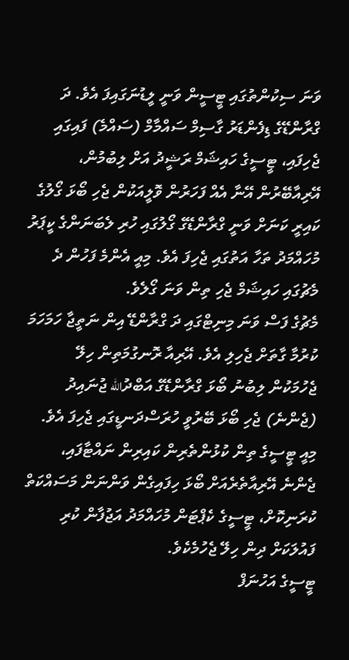ވަނަ ސިކުންތުގައި ޓީސީން ވަނީ ލީޑުނަގައިފަ އެވެ. ދަ ގްރާންޑޭގެ ޑިފެންޑަރު ގާސިމް ސައްމާމް (ސައްމެ) ފައިގައި ޖެހިފައި، ޓީސީގެ ހައިޝަމް ރަޝީދު އަށް ލިބުމުން، އޭރިއާބޭރުން އޭނާ އެއް ފަހަރުން ވޮލީއަކުން ޖެހި ބޯޅަ ގޯލުގެ ކައިރީ ކަނަށް ވަނީ ގްރާންޑޭގެ ގޯލުގައި ހުރި ލެބަނަންގެ ކީޕަރު މުހައްމަދު ތަހާ އަތުގައި ޖެހިފަ އެވެ. މިއީ އެންމެ ފަހުން ދެ މެޗުގައި ހައިޝަމް ޖެހި ތިން ވަނަ ގޯލެވެ.
މެޗުގެ ފަސް ވަނަ މިނިޓްގައި ދަ ގްރާންޑޭ އިން ނަތީޖާ ހަމަހަމަ ކުރުމާ ގާތަށް ޖެހިލި އެވެ. އޭރިއާ ރޮނގުމަތިން ހިލޭ ޖެހުމަކުން ލިބުނު ބޯޅަ ގްރާންޑޭގެ އަބްދުالله ޖުނައިދު (ޖެންނެ) ޖެހި ބޯޅަ ބޭރުވީ ހުރަސްދަނޑީގައި ޖެހިފަ އެވެ. މިއީ ޓީސީގެ ތިން ކުޅުންތެރިން ކައިރިން ނައްޓާފައި، ޖެންނެ އޭރިއާތެރެއަށް ބޯޅަ ހިފައިގެން ވަންނަން މަސައްކަތް ކުރަނިކޮށް، ޓީސީގެ ކެޕްޓަން މުހައްމަދު އަޖުފާން ކުރި ފައުލަކަށް ދިން ހިލޭ ޖެހުމެކެވެ.
ޓީސީގެ އަހުނަފް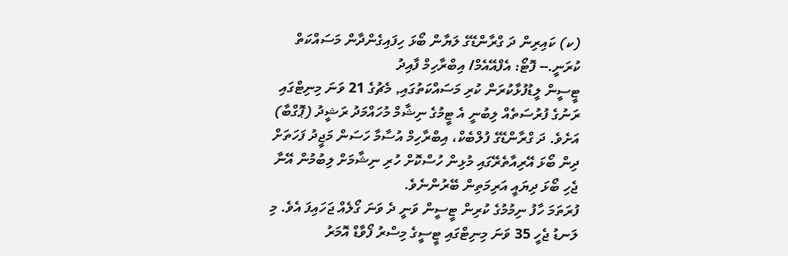(ކ) ކައިރިން ދަ ގްރާންޑޭގެ ލަޔާން ބޯޅަ ހިފައިގެންދާން މަސައްކަތް ކުރަނީ.-- ފޮޓޯ: އެފްއޭއެމް/ އިބްރާހިމް ފާއިދު
ޓީސީން ލީޑުފުޅާކުރަން ކުރި މަސައްކަތުގައި, މެޗުގެ 21 ވަނަ މިނިޓްގައި ރަނުގެ ފުރުސަތެއް ލިބުނީ އެ ޓީމުގެ ނިޝާމް މުހައްމަދު ރަޝީދު (ޕޮގްބާ) އަށެވެ. ދަ ގްރާންޑޭގެ ފުލްބެކް، އިބްރާހިމް އުސާމާ ހަސަން މަޖީދު ފަހަތަށް ދިން ބޯޅަ އޭރިއާތެރޭގައި މުޅިން ހުސްކޮށް ހުރި ނިޝާމަށް ލިބުމުން އޭނާ ޖެހި ބޯޅަ ދިޔައީ އަރިމަތިން ބޭރުންނެވެ.
ފުރަތަމަ ހާފު ނިމުމުގެ ކުރިން ޓީސީން ވަނީ ދެ ވަނަ ގޯލެއް ޖަހައިފަ އެވެ. މި ލަނޑު ޖެހީ 35 ވަނަ މިނިޓްގައި ޓީސީގެ މިސްރު ފޯވާޑް އޮމަރު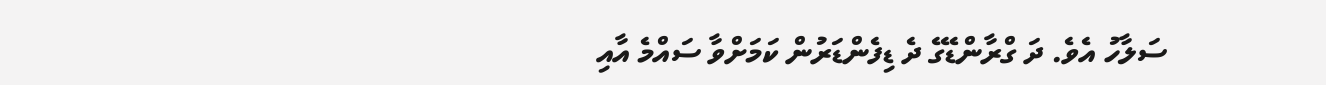ސަލާހު އެވެ. ދަ ގްރާންޑޭގެ ދެ ޑިފެންޑަރުން ކަމަށްވާ ސައްމެ އާއި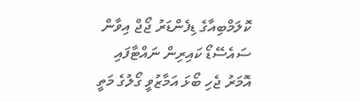ކޮލަމްބިއާގެ ޑިފެންޑަރު ޖޯޖް އިވާން ސައެސޭޑޯ ކައިރިން ނައްޓާފައި އޮމަރު ޖެހި ބޯޅަ އަމާޒުވީ ގޯލުގެ މަތީ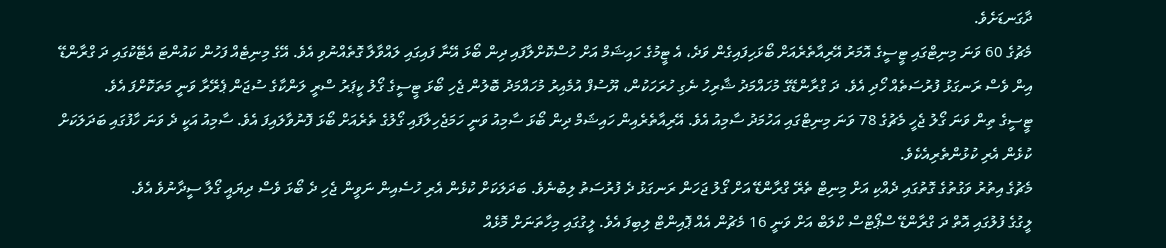ދާގަނޑަށެވެ.
މެޗުގެ 60 ވަނަ މިނިޓްގައި ޓީސީގެ އޮމަރު އޭރިއާތެރެއަށް ބޯޅަހިފައިގެން ވަދެ، އެ ޓީމުގެ ހައިޝަމް އަށް ހުސްކޮށްލާފައި ދިން ބޯޅަ އޭނާ ފައިގައި ލައްވާލާ ގޮތެއްނުވި އެވެ. އޭގެ މިނިޓެއް ފަހުން ކައުންޓަ އެޓޭކުގައި ދަ ގްރާންޑޭ އިން ވެސް ރަނގަޅު ފުރުސަތެއް ހޯދި އެވެ. ދަ ގްރާންޑޭގެ މުހައްމަދު ޝާރިހު ނެގި ހުރަހަކުން، ޔޫސުފް އުމެއިރު މުހައްމަދު ބޮލުން ޖެހި ބޯޅަ ޓީސީގެ ގޯލު ކީޕަރު ސްރީ ލަންކާގެ ސުޖަން ޕެރޭރާ ވަނީ މަތަކޮށްފަ އެވެ.
ޓީސީގެ ތިން ވަނަ ގޯލު ޖެހީ މެޗުގެ 78 ވަނަ މިނިޓްގައި އަހުމަދު ސާމިއު އެވެ. އޭރިއާތެރެއިން ހައިޝަމް ދިން ބޯޅަ ސާމިއު ވަނީ ހަމަޖެހިލާފައި ގޯލުގެ ތެރެއަށް ބޯޅަ ފޮނުވާލައިފަ އެވެ. ސާމިއު އަކީ ދެ ވަނަ ހާފުގައި ބަދަލަކަށް ކުޅެން އެރި ކުޅުންތެރިއެކެވެ.
މެޗުގެ އިތުރު ވަގުތުގެ ގޮތުގައި ދެއްކި އަށް މިނިޓް ތެރޭ ގްރާންޑޭ އަށް ގޯލު ޖަހަން ރަނގަޅު ދެ ފުރުސަތު ލިބުނެވެ. ބަދަލަކަށް ކުޅެން އެރި ހުސެއިން ނަވީން ޖެހި ދެ ބޯޅަ ވެސް ދިޔައީ ގޯލާ ސީދާނުވެ އެވެ.
ލީގުގެ ފުލުގައި އޮތް ދަ ގްރާންޑޭ ސްޕޯޓްސް ކްލަބް އަށް ވަނީ 16 މެޗުން އެއް ޕޮއިންޓް ލިބިފަ އެވެ. ލީގުގައި މިހާތަނަށް މޮޅެއް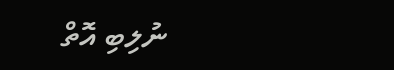ނުލިބި އޮތް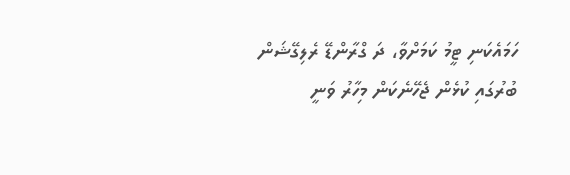ހަމައެކަނި ޓީމު ކަމަށްވާ، ދަ ގްރާންޑޭ ރެލިގޭޝަން ބުރުގައި ކުޅެން ޖެހޭނެކަން މިހާރު ވަނީ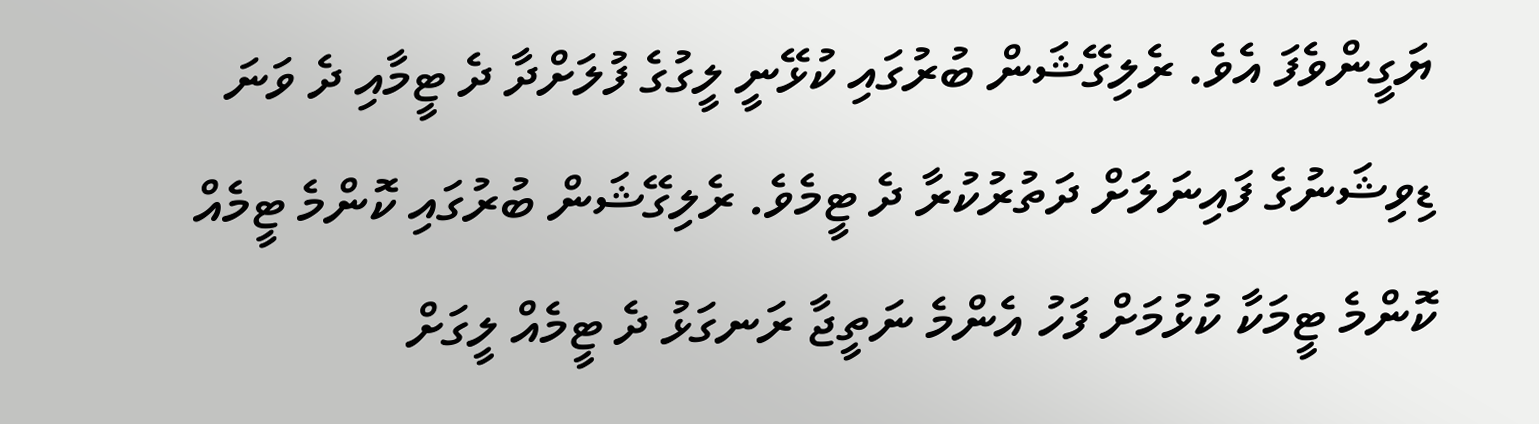ޔަގީންވެފަ އެވެ. ރެލިގޭޝަން ބުރުގައި ކުޅޭނީ ލީގުގެ ފުލަށްދާ ދެ ޓީމާއި ދެ ވަނަ ޑިވިޝަނުގެ ފައިނަލަށް ދަތުރުކުރާ ދެ ޓީމެވެ. ރެލިގޭޝަން ބުރުގައި ކޮންމެ ޓީމެއް ކޮންމެ ޓީމަކާ ކުޅުމަށް ފަހު އެންމެ ނަތީޖާ ރަނގަޅު ދެ ޓީމެއް ލީގަށް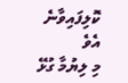ކޮލިފައިވާނެ އެވެ
މި ލިޔުމާ ގުޅޭ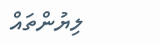ލިޔުންތައް